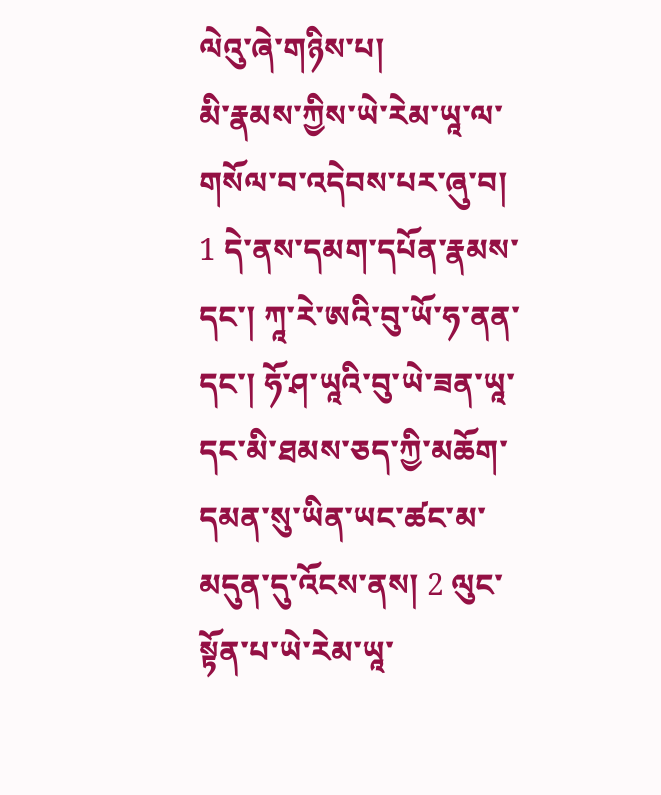ལེའུ་ཞེ་གཉིས་པ།
མི་རྣམས་ཀྱིས་ཡེ་རེམ་ཡཱ་ལ་གསོལ་བ་འདེབས་པར་ཞུ་བ།
1 དེ་ནས་དམག་དཔོན་རྣམས་དང་། ཀཱ་རེ་ཨའི་བུ་ཡོ་ཧ་ནན་དང་། ཧོ་ཤ་ཡཱའི་བུ་ཡེ་ཟན་ཡཱ་དང་མི་ཐམས་ཅད་ཀྱི་མཆོག་དམན་སུ་ཡིན་ཡང་ཚང་མ་མདུན་དུ་འོངས་ནས། 2 ལུང་སྟོན་པ་ཡེ་རེམ་ཡཱ་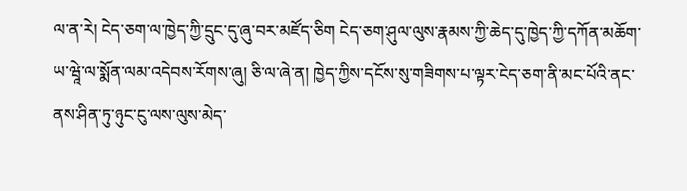ལ་ན་རེ། ངེད་ཅག་ལ་ཁྱེད་ཀྱི་དྲུང་དུ་ཞུ་བར་མཛོད་ཅིག ངེད་ཅག་ཤུལ་ལུས་རྣམས་ཀྱི་ཆེད་དུ་ཁྱེད་ཀྱི་དཀོན་མཆོག་ཡ་ཝཱེ་ལ་སྨོན་ལམ་འདེབས་རོགས་ཞུ། ཅི་ལ་ཞེ་ན། ཁྱེད་ཀྱིས་དངོས་སུ་གཟིགས་པ་ལྟར་ངེད་ཅག་ནི་མང་པོའི་ནང་ནས་ཤིན་ཏུ་ཉུང་ངུ་ལས་ལུས་མེད་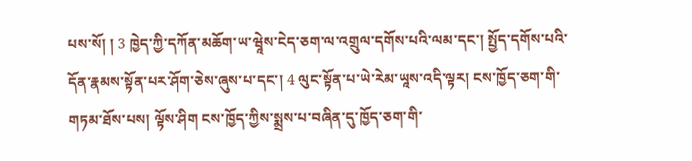པས་སོ། ། 3 ཁྱེད་ཀྱི་དཀོན་མཆོག་ཡ་ཝཱེས་ངེད་ཅག་ལ་འགྲུལ་དགོས་པའི་ལམ་དང་། སྤྱོད་དགོས་པའི་དོན་རྣམས་སྟོན་པར་ཤོག་ཅེས་ཞུས་པ་དང་། 4 ལུང་སྟོན་པ་ཡེ་རེམ་ཡཱས་འདི་ལྟར། ངས་ཁྱོད་ཅག་གི་གཏམ་ཐོས་པས། ལྟོས་ཤིག ངས་ཁྱོད་ཀྱིས་སྨྲས་པ་བཞིན་དུ་ཁྱོད་ཅག་གི་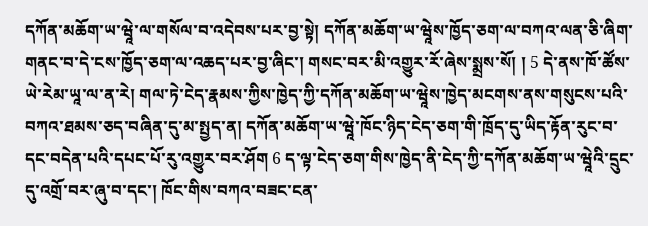དཀོན་མཆོག་ཡ་ཝཱེ་ལ་གསོལ་བ་འདེབས་པར་བྱ་སྟེ། དཀོན་མཆོག་ཡ་ཝཱེས་ཁྱོད་ཅག་ལ་བཀའ་ལན་ཅི་ཞིག་གནང་བ་དེ་ངས་ཁྱོད་ཅག་ལ་འཆད་པར་བྱ་ཞིང་། གསང་བར་མི་འགྱུར་རོ་ཞེས་སྨྲས་སོ། ། 5 དེ་ནས་ཁོ་ཚོས་ཡེ་རེམ་ཡཱ་ལ་ན་རེ། གལ་ཏེ་ངེད་རྣམས་ཀྱིས་ཁྱེད་ཀྱི་དཀོན་མཆོག་ཡ་ཝཱེས་ཁྱེད་མངགས་ནས་གསུངས་པའི་བཀའ་ཐམས་ཅད་བཞིན་དུ་མ་སྤྱད་ན། དཀོན་མཆོག་ཡ་ཝཱེ་ཁོང་ཉིད་ངེད་ཅག་གི་ཁྲོད་དུ་ཡིད་རྟོན་རུང་བ་དང་བདེན་པའི་དཔང་པོ་རུ་འགྱུར་བར་ཤོག 6 ད་ལྟ་ངེད་ཅག་གིས་ཁྱེད་ནི་ངེད་ཀྱི་དཀོན་མཆོག་ཡ་ཝཱེའི་དྲུང་དུ་འགྲོ་བར་ཞུ་བ་དང་། ཁོང་གིས་བཀའ་བཟང་ངན་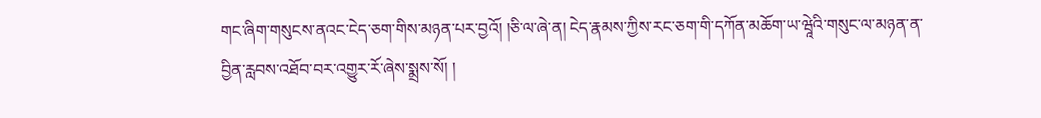གང་ཞིག་གསུངས་ནའང་ངེད་ཅག་གིས་མཉན་པར་བྱའོ། །ཅི་ལ་ཞེ་ན། ངེད་རྣམས་ཀྱིས་རང་ཅག་གི་དཀོན་མཆོག་ཡ་ཝཱེའི་གསུང་ལ་མཉན་ན་བྱིན་རླབས་འཐོབ་བར་འགྱུར་རོ་ཞེས་སྨྲས་སོ། །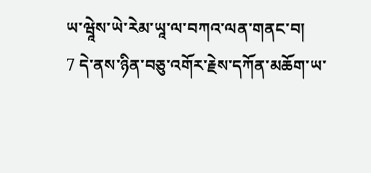ཡ་ཝཱེས་ཡེ་རེམ་ཡཱ་ལ་བཀའ་ལན་གནང་བ།
7 དེ་ནས་ཉིན་བཅུ་འགོར་རྗེས་དཀོན་མཆོག་ཡ་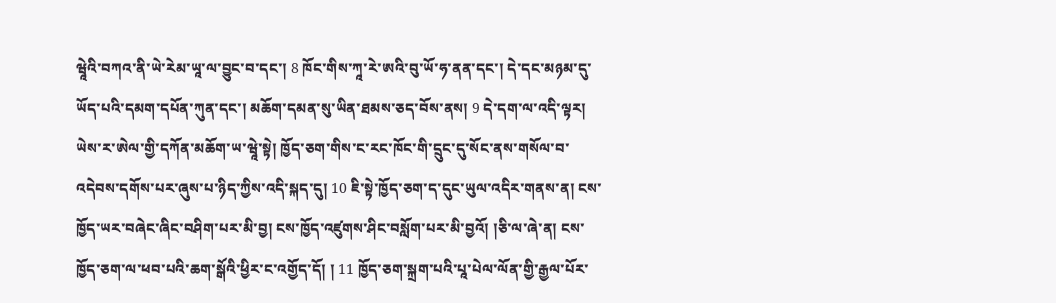ཝཱེའི་བཀའ་ནི་ཡེ་རེམ་ཡཱ་ལ་བྱུང་བ་དང་། 8 ཁོང་གིས་ཀཱ་རེ་ཨའི་བུ་ཡོ་ཧ་ནན་དང་། དེ་དང་མཉམ་དུ་ཡོད་པའི་དམག་དཔོན་ཀུན་དང་། མཆོག་དམན་སུ་ཡིན་ཐམས་ཅད་བོས་ནས། 9 དེ་དག་ལ་འདི་ལྟར། ཡེས་ར་ཨེལ་གྱི་དཀོན་མཆོག་ཡ་ཝཱེ་སྟེ། ཁྱོད་ཅག་གིས་ང་རང་ཁོང་གི་དྲུང་དུ་སོང་ནས་གསོལ་བ་འདེབས་དགོས་པར་ཞུས་པ་ཉིད་ཀྱིས་འདི་སྐད་དུ། 10 ཇི་སྟེ་ཁྱོད་ཅག་ད་དུང་ཡུལ་འདིར་གནས་ན། ངས་ཁྱོད་ཡར་བཞེང་ཞིང་བཤིག་པར་མི་བྱ། ངས་ཁྱོད་འཛུགས་ཤིང་བསློག་པར་མི་བྱའོ། །ཅི་ལ་ཞེ་ན། ངས་ཁྱོད་ཅག་ལ་ཕབ་པའི་ཆག་སྒོའི་ཕྱིར་ང་འགྱོད་དོ། ། 11 ཁྱོད་ཅག་སྐྲག་པའི་པཱ་པེལ་ལོན་གྱི་རྒྱལ་པོར་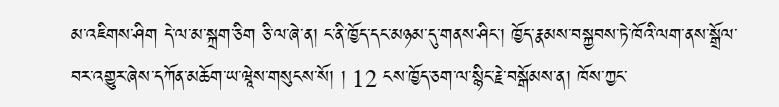མ་འཇིགས་ཤིག དེ་ལ་མ་སྐྲག་ཅིག ཅི་ལ་ཞེ་ན། ང་ནི་ཁྱོད་དང་མཉམ་དུ་གནས་ཤིང་། ཁྱོད་རྣམས་བསྐྱབས་ཏེ་ཁོའི་ལག་ནས་སྒྲོལ་བར་འགྱུར་ཞེས་དཀོན་མཆོག་ཡ་ཝཱེས་གསུངས་སོ། ། 12 ངས་ཁྱོད་ཅག་ལ་སྙིང་རྗེ་བསྒོམས་ན། ཁོས་ཀྱང་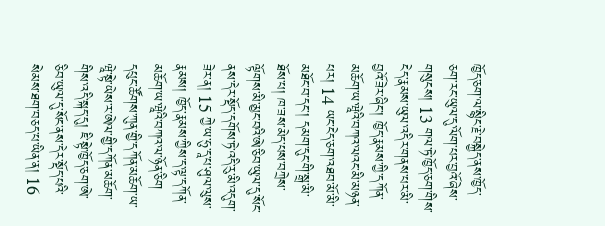ཁྱོད་ཅག་ལ་སྙིང་རྗེ་བསྐྱེད་ནས་ཁྱོད་ཅག་རང་ཡུལ་དུ་ལོག་པར་བྱའོ་ཞེས་གསུངས། 13 གལ་ཏེ་ཁྱོད་ཅག་གིས་ངེད་རྣམས་ཡུལ་འདིར་གནས་པར་མི་བྱའོ་ཟེར་ཞིང་། ཁྱོད་རྣམས་ཀྱི་དཀོན་མཆོག་ཡ་ཝཱེའི་བཀའ་ལའང་མི་མཉན་པར། 14 ཡང་ངེད་ཅག་འཐབ་མོ་མི་མཐོང་བ་དང་། དམག་དུང་གི་སྒྲ་མི་ཐོས་པ། ཁ་ཟས་མེད་པས་བཀྲེས་ལྟོགས་མི་མྱང་བའི་ཨེ་ཅིབ་ཡུལ་དུ་སོང་ནས་དེར་སྡོད་དགོས་ཏེ་འདི་རུ་མི་འདུག་ཟེར་ན། 15 ཀྱེ་ཡ་ཧུ་དཱ་པ་ཤུལ་ལུས་རྣམས། ཁྱོད་རྣམས་ཀྱིས་ད་ལྟ་དཀོན་མཆོག་ཡ་ཝཱེའི་བཀའ་ལ་ཉོན་ཅིག དཔུང་ཚོགས་ཀུན་གྱི་དཀོན་མཆོག་ཡ་ཝཱེ་སྟེ་ཡེས་ར་ཨེལ་གྱི་དཀོན་མཆོག་གིས་འདི་སྐད་དུ། ཇི་སྟེ་ཁྱོད་ཅག་ཨེ་ཅིབ་ཡུལ་དུ་སོང་ནས་དེར་སྡོད་པའི་སེམས་ཐག་བཅད་པ་ཡིན་ན། 16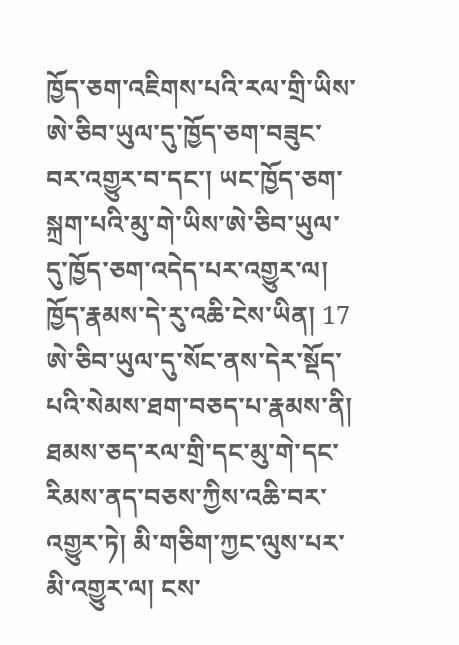ཁྱོད་ཅག་འཇིགས་པའི་རལ་གྲི་ཡིས་ཨེ་ཅིབ་ཡུལ་དུ་ཁྱོད་ཅག་བཟུང་བར་འགྱུར་བ་དང་། ཡང་ཁྱོད་ཅག་སྐྲག་པའི་མུ་གེ་ཡིས་ཨེ་ཅིབ་ཡུལ་དུ་ཁྱོད་ཅག་འདེད་པར་འགྱུར་ལ། ཁྱོད་རྣམས་དེ་རུ་འཆི་ངེས་ཡིན། 17 ཨེ་ཅིབ་ཡུལ་དུ་སོང་ནས་དེར་སྡོད་པའི་སེམས་ཐག་བཅད་པ་རྣམས་ནི། ཐམས་ཅད་རལ་གྲི་དང་མུ་གེ་དང་རིམས་ནད་བཅས་ཀྱིས་འཆི་བར་འགྱུར་ཏེ། མི་གཅིག་ཀྱང་ལུས་པར་མི་འགྱུར་ལ། ངས་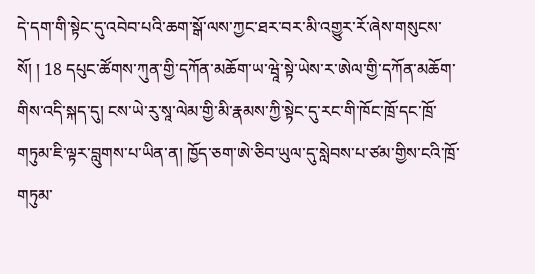དེ་དག་གི་སྟེང་དུ་འབེབ་པའི་ཆག་སྒོ་ལས་ཀྱང་ཐར་བར་མི་འགྱུར་རོ་ཞེས་གསུངས་སོ། ། 18 དཔུང་ཚོགས་ཀུན་གྱི་དཀོན་མཆོག་ཡ་ཝཱེ་སྟེ་ཡེས་ར་ཨེལ་གྱི་དཀོན་མཆོག་གིས་འདི་སྐད་དུ། ངས་ཡེ་རུ་སཱ་ལེམ་གྱི་མི་རྣམས་ཀྱི་སྟེང་དུ་རང་གི་ཁོང་ཁྲོ་དང་ཁྲོ་གཏུམ་ཇི་ལྟར་བླུགས་པ་ཡིན་ན། ཁྱོད་ཅག་ཨེ་ཅིབ་ཡུལ་དུ་སླེབས་པ་ཙམ་གྱིས་ངའི་ཁྲོ་གཏུམ་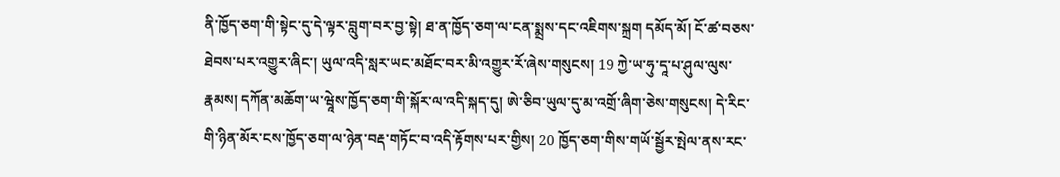ནི་ཁྱོད་ཅག་གི་སྟེང་དུ་དེ་ལྟར་བླུག་བར་བྱ་སྟེ། ཐ་ན་ཁྱོད་ཅག་ལ་ངན་སྨྲས་དང་འཇིགས་སྐྲག དམོད་མོ། ངོ་ཚ་བཅས་ཐེབས་པར་འགྱུར་ཞིང་། ཡུལ་འདི་སླར་ཡང་མཐོང་བར་མི་འགྱུར་རོ་ཞེས་གསུངས། 19 ཀྱེ་ཡ་ཧུ་དཱ་པ་ཤུལ་ལུས་རྣམས། དཀོན་མཆོག་ཡ་ཝཱེས་ཁྱོད་ཅག་གི་སྐོར་ལ་འདི་སྐད་དུ། ཨེ་ཅིབ་ཡུལ་དུ་མ་འགྲོ་ཞིག་ཅེས་གསུངས། དེ་རིང་གི་ཉིན་མོར་ངས་ཁྱོད་ཅག་ལ་ཉེན་བརྡ་གཏོང་བ་འདི་རྟོགས་པར་གྱིས། 20 ཁྱོད་ཅག་གིས་གཡོ་སྦྱོར་སྤེལ་ནས་རང་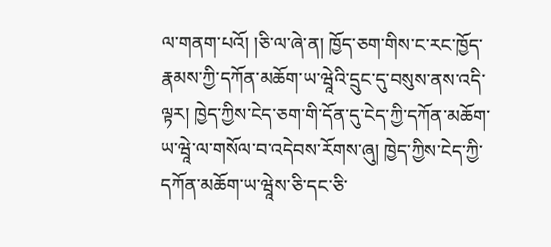ལ་གནག་པའོ། །ཅི་ལ་ཞེ་ན། ཁྱོད་ཅག་གིས་ང་རང་ཁྱོད་རྣམས་ཀྱི་དཀོན་མཆོག་ཡ་ཝཱེའི་དྲུང་དུ་བསུས་ནས་འདི་ལྟར། ཁྱེད་ཀྱིས་ངེད་ཅག་གི་དོན་དུ་ངེད་ཀྱི་དཀོན་མཆོག་ཡ་ཝཱེ་ལ་གསོལ་བ་འདེབས་རོགས་ཞུ། ཁྱེད་ཀྱིས་ངེད་ཀྱི་དཀོན་མཆོག་ཡ་ཝཱེས་ཅི་དང་ཅི་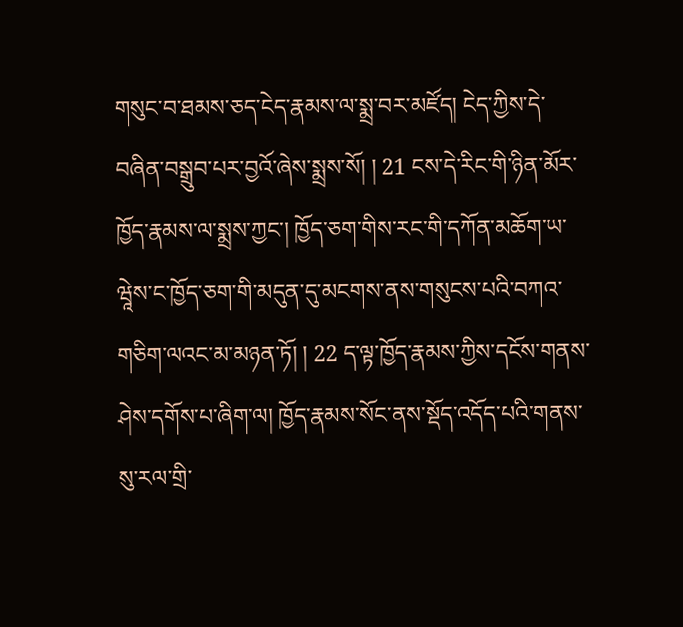གསུང་བ་ཐམས་ཅད་ངེད་རྣམས་ལ་སྨྲ་བར་མཛོད། ངེད་ཀྱིས་དེ་བཞིན་བསྒྲུབ་པར་བྱའོ་ཞེས་སྨྲས་སོ། ། 21 ངས་དེ་རིང་གི་ཉིན་མོར་ཁྱོད་རྣམས་ལ་སྨྲས་ཀྱང་། ཁྱོད་ཅག་གིས་རང་གི་དཀོན་མཆོག་ཡ་ཝཱེས་ང་ཁྱོད་ཅག་གི་མདུན་དུ་མངགས་ནས་གསུངས་པའི་བཀའ་གཅིག་ལའང་མ་མཉན་ཏོ། ། 22 ད་ལྟ་ཁྱོད་རྣམས་ཀྱིས་དངོས་གནས་ཤེས་དགོས་པ་ཞིག་ལ། ཁྱོད་རྣམས་སོང་ནས་སྡོད་འདོད་པའི་གནས་སུ་རལ་གྲི་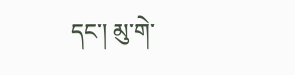དང་། མུ་གེ་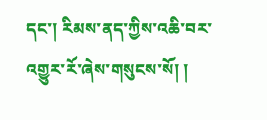དང་། རིམས་ནད་ཀྱིས་འཆི་བར་འགྱུར་རོ་ཞེས་གསུངས་སོ། །